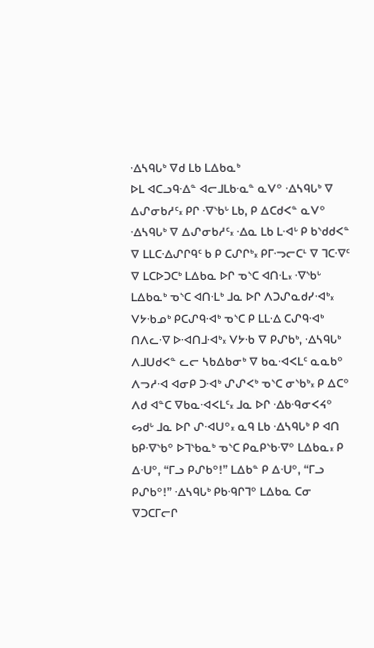ᐎᓴᑫᒐᒃ ᐁᑯ ᒪᑲ ᒪᐃᑲᓇᒃ
ᐅᒪ ᐊᑕᓗᑫᐎᓐ ᐊᓕᒧᒪᑲᓋᓐ ᓇᐯᐤ ᐎᓴᑫᒐᒃ ᐁ ᐃᔑᓂᑲᓱᑦ᙮ ᑭᒋ ᐌᔅᑲᒡ ᒪᑲ, ᑭ ᐃᑕᑯᐸᓐ ᓇᐯᐤ ᐎᓴᑫᒐᒃ ᐁ ᐃᔑᓂᑲᓱᑦ᙮ ᐎᓇ ᒪᑲ ᒪᐗᒡ ᑭ ᑲᔅᑯᑯᐸᓐ ᐁ ᒪᒪᑕᐎᔑᒋᑫᑦ ᑲ ᑭ ᑕᔑᒋᒃ᙮ ᑭᒥᓜᓕᑕᒻ ᐁ ᒣᑕᐌᑦ ᐁ ᒪᑕᐅᑐᑕᒃ ᒪᐃᑲᓇ ᐅᒋ ᓀᔅᑕ ᐊᑎᒶ᙮ ᐌᔅᑲᒡ ᒪᐃᑲᓇᒃ ᓀᔅᑕ ᐊᑎᒶᒃ ᒧᓇ ᐅᒋ ᐱᑐᔑᓇᑯᓯᐗᒃ᙮ ᐯᔭᑾᓄᒃ ᑭᑕᔑᑫᐗᒃ ᓀᔅᑕ ᑭ ᒪᒪᐎ ᑕᔑᑫᐗᒃ ᑎᐱᓚᐌ ᐅᐗᑎᒧᐗᒃ᙮ ᐯᔭᑾ ᐁ ᑭᔑᑲᒃ, ᐎᓴᑫᒐᒃ ᐱᒧᑌᑯᐸᓐ ᓚᓕ ᓴᑲᐃᑲᓂᒃ ᐁ ᑲᓇᐗᐸᒪᑦ ᓇᓇᑲᐤ ᐱᓓᓱᐗ ᐊᓂᑭ ᑐᐗᒃ ᔑᔑᐸᒃ ᓀᔅᑕ ᓂᔅᑲᒃ᙮ ᑭ ᐃᑕᐤ ᐱᑯ ᐊᓐᑕ ᐁᑲᓇᐗᐸᒪᑦ᙮ ᒧᓇ ᐅᒋ ᐎᑲᑴᓂᐸᔦᐤ ᔕᑯᒡ ᒧᓇ ᐅᒋ ᔑᐗᑌᐤ᙮ ᓇᑫ ᒪᑲ ᐎᓴᑫᒐᒃ ᑭ ᐊᑎ ᑲᑭᐌᔅᑲᐤ ᐅᒣᔅᑲᓇᒃ ᓀᔅᑕ ᑭᓇᑭᔅᑲᐌᐤ ᒪᐃᑲᓇ᙮ ᑭ ᐃᑗᐤ, “ᒥᓗ ᑭᔑᑲᐤ!” ᒪᐃᑲᓐ ᑭ ᐃᑗᐤ, “ᒥᓗ ᑭᔑᑲᐤ!” ᐎᓴᑫᒐᒃ ᑭᑲᑴᒋᒣᐤ ᒪᐃᑲᓇ ᑕᓂ ᐁᑐᑕᒥᓕᒋ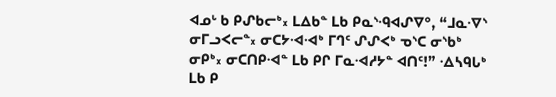ᐊᓄᒡ ᑲ ᑭᔑᑲᓕᒃ᙮ ᒪᐃᑲᓐ ᒪᑲ ᑭᓇᔅᑴᐊᔑᐁᐤ, “ᒧᓇᐌᔅ ᓂᒥᓗᐸᓕᓐ᙮ ᓂᑕᔭᐗᐗᒃ ᒥᒉᑦ ᔑᔑᐸᒃ ᓀᔅᑕ ᓂᔅᑲᒃ ᓂᑭᒃ᙮ ᓂᑕᑎᑭᐗᓐ ᒪᑲ ᑭᒋ ᒥᓇᐗᓱᔭᓐ ᐊᑎᑦ!” ᐎᓴᑫᒐᒃ ᒪᑲ ᑭ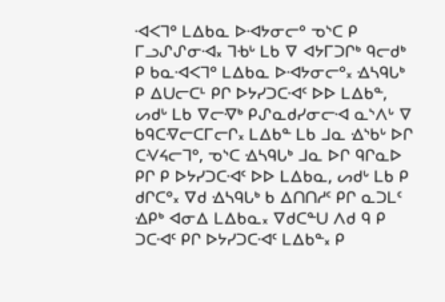ᐗᐸᒣᐤ ᒪᐃᑲᓇ ᐅᐗᔭᓂᓕᐤ ᓀᔅᑕ ᑭ ᒥᓗᔑᔑᓂᐗ᙮ ᒣᑾᒡ ᒪᑲ ᐁ ᐊᔭᒥᑐᒋᒃ ᑫᓕᑯᒃ ᑭ ᑲᓇᐗᐸᒣᐤ ᒪᐃᑲᓇ ᐅᐗᔭᓂᓕᐤ᙮ ᐎᓴᑫᒐᒃ ᑭ ᐃᑌᓕᑕᒻ ᑭᒋ ᐅᔭᓯᑐᑕᐗᑦ ᐅᐅ ᒪᐃᑲᓐ, ᔕᑯᒡ ᒪᑲ ᐁᓕᐌᒃ ᑭᔑᓇᑯᓯᓂᓕᐗ ᓇᔅᐱᒡ ᐁ ᑲᑫᑕᐌᓕᑕᒥᓕᒋ᙮ ᒪᐃᑲᓐ ᒪᑲ ᒧᓇ ᐎᔅᑲᒡ ᐅᒋ ᑕᐺᔦᓕᒣᐤ, ᓀᔅᑕ ᐎᓴᑫᒐᒃ ᒧᓇ ᐅᒋ ᑫᒋᓇᐅ ᑭᒋ ᑭ ᐅᔭᓯᑐᑕᐗᑦ ᐅᐅ ᒪᐃᑲᓇ, ᔕᑯᒡ ᒪᑲ ᑭ ᑯᒋᑕᐤ᙮ ᐁᑯ ᐎᓴᑫᒐᒃ ᑲ ᐃᑎᑎᓱᑦ ᑭᒋ ᓇᑐᒪᑦ ᐎᑭᒃ ᐊᓂᐃ ᒪᐃᑲᓇ᙮ ᐁᑯᑕᓐᑌ ᐱᑯ ᑫ ᑭ ᑐᑕᐗᑦ ᑭᒋ ᐅᔭᓯᑐᑕᐗᑦ ᒪᐃᑲᓐ᙮ ᑭ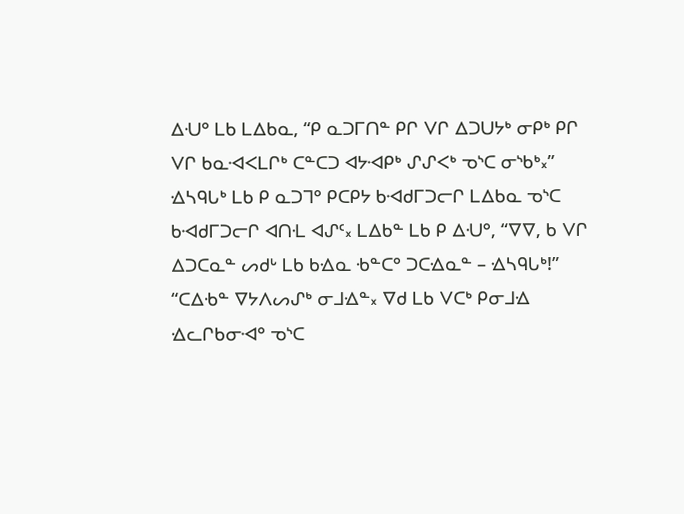ᐃᑗᐤ ᒪᑲ ᒪᐃᑲᓇ, “ᑭ ᓇᑐᒥᑎᓐ ᑭᒋ ᐯᒋ ᐃᑐᑌᔭᒃ ᓂᑭᒃ ᑭᒋ ᐯᒋ ᑲᓇᐗᐸᒪᒋᒃ ᑕᓐᑕᑐ ᐊᔭᐗᑭᒃ ᔑᔑᐸᒃ ᓀᔅᑕ ᓂᔅᑲᒃ᙮” ᐎᓴᑫᒐᒃ ᒪᑲ ᑭ ᓇᑐᒣᐤ ᑭᑕᑭᔭ ᑲᐗᑯᒥᑐᓕᒋ ᒪᐃᑲᓇ ᓀᔅᑕ ᑲᐗᑯᒥᑐᓕᒋ ᐊᑎᒶ ᐊᔑᑦ᙮ ᒪᐃᑲᓐ ᒪᑲ ᑭ ᐃᑗᐤ, “ᐁᐁ, ᑲ ᐯᒋ ᐃᑐᑕᓇᓐ ᔕᑯᒡ ᒪᑲ ᑲᐎᓇ ᑾᓐᑕᐤ ᑐᑕᐎᓇᓐ – ᐎᓴᑫᒐᒃ!” “ᑕᐃᑾᓐ ᐁᔭᐱᔕᔑᒃ ᓂᒧᐎᓐ᙮ ᐁᑯ ᒪᑲ ᐯᑕᒃ ᑭᓂᒧᐎ ᐎᓚᒋᑲᓂᐗᐤ ᓀᔅᑕ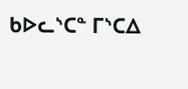ᑲᐅᓚᔅᑕᓐ ᒥᔅᑕᐃ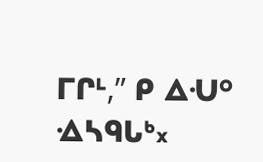ᒥᒋᒻ,” ᑭ ᐃᑗᐤ ᐎᓴᑫᒐᒃ᙮